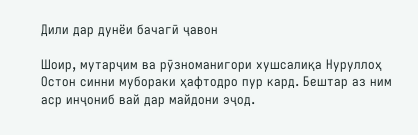Дили дар дунёи бачагӣ ҷавон

Шоир, мутарҷим ва рӯзноманигори хушсалиқа Нуруллоҳ Остон синни мубораки ҳафтодро пур кард. Бештар аз ним аср инҷониб вай дар майдони эҷод.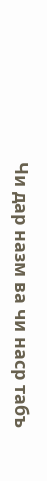Чи дар назм ва чи наср табъ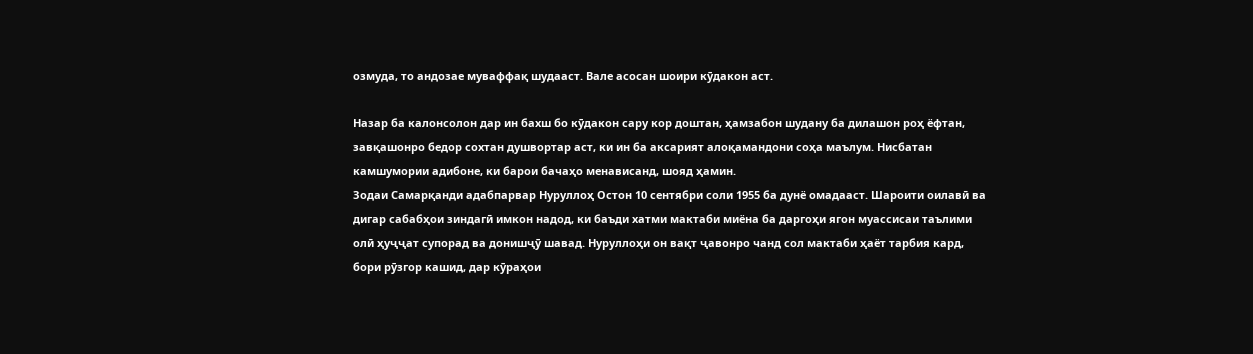озмуда, то андозае муваффақ шудааст. Вале асосан шоири кӯдакон аст.

Назар ба калонсолон дар ин бахш бо кӯдакон сару кор доштан, ҳамзабон шудану ба дилашон роҳ ёфтан, завқашонро бедор сохтан душвортар аст, ки ин ба аксарият алоқамандони соҳа маълум. Нисбатан камшумории адибоне, ки барои бачаҳо менависанд, шояд ҳамин.
Зодаи Самарқанди адабпарвар Нуруллоҳ Остон 10 сентябри соли 1955 ба дунё омадааст. Шароити оилавӣ ва дигар сабабҳои зиндагӣ имкон надод, ки баъди хатми мактаби миёна ба даргоҳи ягон муассисаи таълими олӣ ҳуҷҷат супорад ва донишҷӯ шавад. Нуруллоҳи он вақт ҷавонро чанд сол мактаби ҳаёт тарбия кард, бори рӯзгор кашид, дар кӯраҳои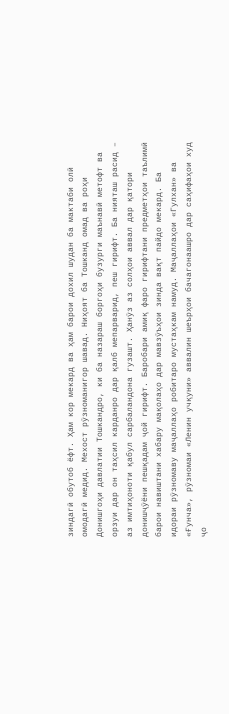зиндагӣ обутоб ёфт. Ҳам кор мекард ва ҳам барои дохил шудан ба мактаби олӣ омодагӣ медид. Мехост рӯзноманигор шавад. Ниҳоят ба Тошканд омад ва роҳи Донишгоҳи давлатии Тошкандро, ки ба назараш боргоҳи бузурги маънавӣ метофт ва орзуи дар он таҳсил карданро дар қалб мепарварид, пеш гирифт. Ба нияташ расид – аз имтиҳоноти қабул сарбаландона гузашт. Ҳанӯз аз солҳои аввал дар қатори донишҷӯёни пешқадам ҷой гирифт. Баробари амиқ фаро гирифтани предметҳои таълимӣ барои навиштани хабару мақолаҳо дар мавзӯъҳои зинда вақт пайдо мекард. Ба идораи рӯзномаву маҷаллаҳо робитаро мустаҳкам намуд. Маҷаллаҳои «Гулхан» ва «Ғунча», рӯзномаи «Ленин учқуни» аввалин шеърҳои бачагонаашро дар саҳифаҳои худ ҷо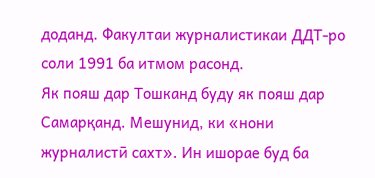доданд. Факултаи журналистикаи ДДТ-ро соли 1991 ба итмом расонд.
Як пояш дар Тошканд буду як пояш дар Самарқанд. Мешунид, ки «нони журналистӣ сахт». Ин ишорае буд ба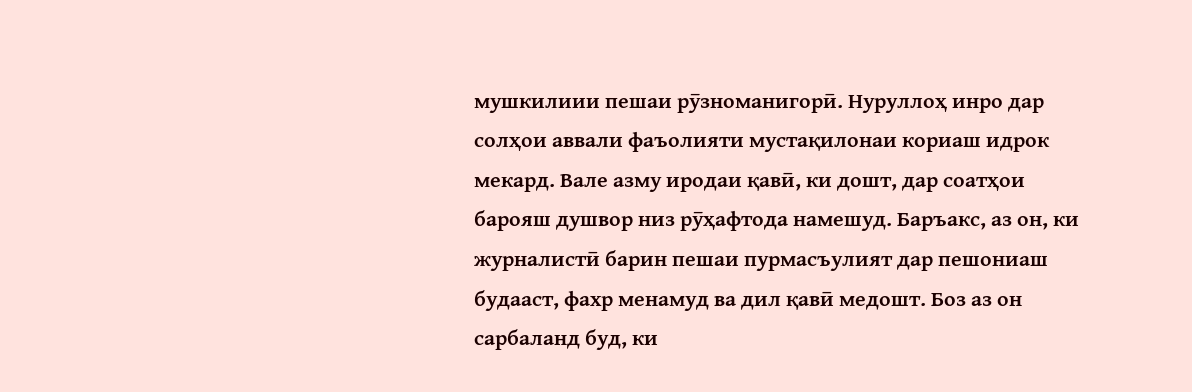мушкилиии пешаи рӯзноманигорӣ. Нуруллоҳ инро дар солҳои аввали фаъолияти мустақилонаи кориаш идрок мекард. Вале азму иродаи қавӣ, ки дошт, дар соатҳои барояш душвор низ рӯҳафтода намешуд. Баръакс, аз он, ки журналистӣ барин пешаи пурмасъулият дар пешониаш будааст, фахр менамуд ва дил қавӣ медошт. Боз аз он сарбаланд буд, ки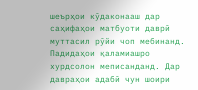шеърҳои кӯдаконааш дар саҳифаҳои матбуоти даврӣ муттасил рӯйи чоп мебинанд. Падидаҳои қаламиашро хурдсолон меписанданд. Дар давраҳои адабӣ чун шоири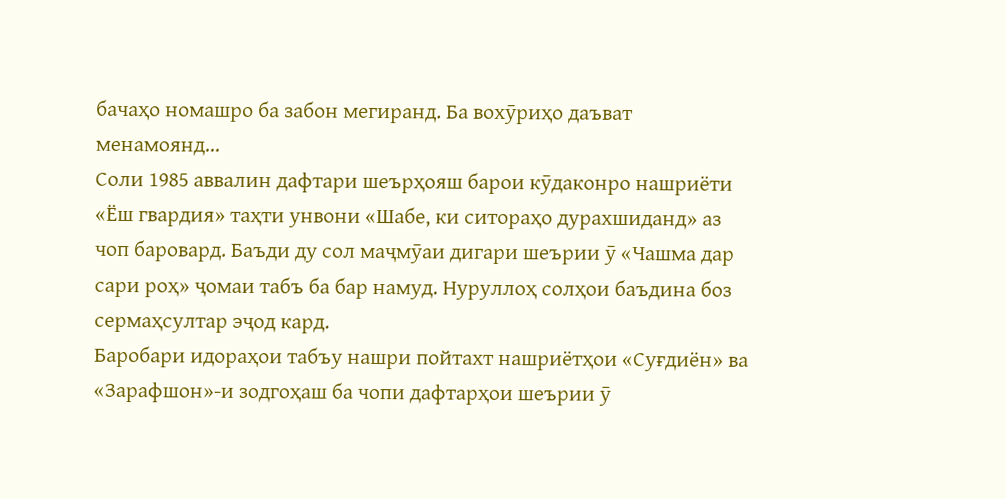бачаҳо номашро ба забон мегиранд. Ба вохӯриҳо даъват менамоянд...
Соли 1985 аввалин дафтари шеърҳояш барои кӯдаконро нашриёти «Ёш гвардия» таҳти унвони «Шабе, ки ситораҳо дурахшиданд» аз чоп баровард. Баъди ду сол маҷмӯаи дигари шеърии ӯ «Чашма дар сари роҳ» ҷомаи табъ ба бар намуд. Нуруллоҳ солҳои баъдина боз сермаҳсултар эҷод кард.
Баробари идораҳои табъу нашри пойтахт нашриётҳои «Суғдиён» ва «Зарафшон»-и зодгоҳаш ба чопи дафтарҳои шеърии ӯ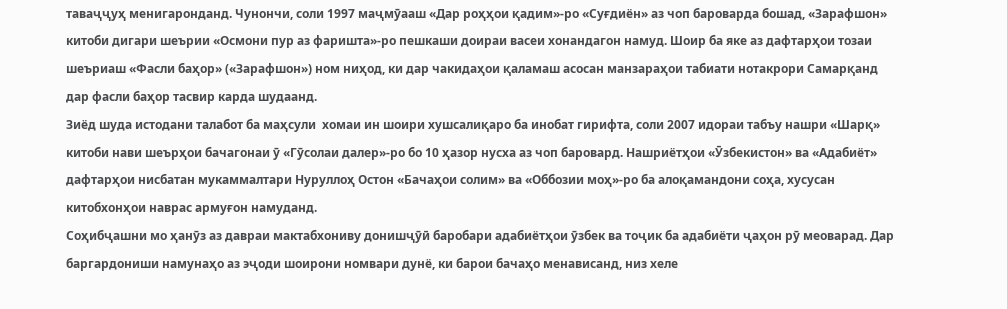таваҷҷуҳ менигаронданд. Чунончи, соли 1997 маҷмӯааш «Дар роҳҳои қадим»-ро «Суғдиён» аз чоп бароварда бошад, «Зарафшон» китоби дигари шеърии «Осмони пур аз фаришта»-ро пешкаши доираи васеи хонандагон намуд. Шоир ба яке аз дафтарҳои тозаи шеъриаш «Фасли баҳор» («Зарафшон») ном ниҳод, ки дар чакидаҳои қаламаш асосан манзараҳои табиати нотакрори Самарқанд дар фасли баҳор тасвир карда шудаанд.
Зиёд шуда истодани талабот ба маҳсули  хомаи ин шоири хушсалиқаро ба инобат гирифта, соли 2007 идораи табъу нашри «Шарқ» китоби нави шеърҳои бачагонаи ӯ «Гӯсолаи далер»-ро бо 10 ҳазор нусха аз чоп баровард. Нашриётҳои «Ӯзбекистон» ва «Адабиёт» дафтарҳои нисбатан мукаммалтари Нуруллоҳ Остон «Бачаҳои солим» ва «Оббозии моҳ»-ро ба алоқамандони соҳа, хусусан китобхонҳои наврас армуғон намуданд.
Соҳибҷашни мо ҳанӯз аз давраи мактабхониву донишҷӯӣ баробари адабиётҳои ӯзбек ва тоҷик ба адабиёти ҷаҳон рӯ меоварад. Дар баргардониши намунаҳо аз эҷоди шоирони номвари дунё, ки барои бачаҳо менависанд, низ хеле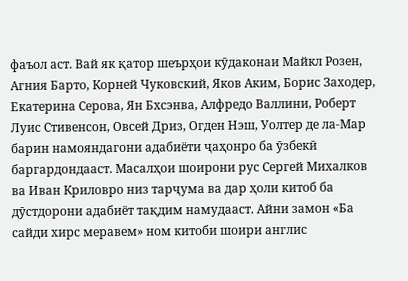фаъол аст. Вай як қатор шеърҳои кӯдаконаи Майкл Розен, Агния Барто, Корней Чуковский, Яков Аким, Борис Заходер, Екатерина Серова, Ян Бхсэнва, Алфредо Валлини, Роберт Луис Стивенсон, Овсей Дриз, Огден Нэш, Уолтер де ла-Мар барин намояндагони адабиёти ҷаҳонро ба ӯзбекӣ баргардондааст. Масалҳои шоирони рус Сергей Михалков ва Иван Криловро низ тарҷума ва дар ҳоли китоб ба дӯстдорони адабиёт тақдим намудааст. Айни замон «Ба сайди хирс меравем» ном китоби шоири англис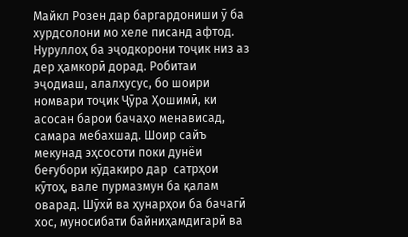Майкл Розен дар баргардониши ӯ ба хурдсолони мо хеле писанд афтод.
Нуруллоҳ ба эҷодкорони тоҷик низ аз дер ҳамкорӣ дорад. Робитаи эҷодиаш, алалхусус, бо шоири номвари тоҷик Ҷӯра Ҳошимӣ, ки асосан барои бачаҳо менависад, самара мебахшад. Шоир сайъ мекунад эҳсосоти поки дунёи беғубори кӯдакиро дар  сатрҳои кӯтоҳ, вале пурмазмун ба қалам оварад. Шӯхӣ ва ҳунарҳои ба бачагӣ хос, муносибати байниҳамдигарӣ ва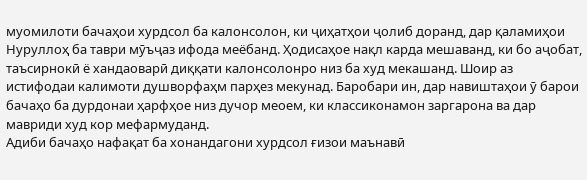муомилоти бачаҳои хурдсол ба калонсолон, ки ҷиҳатҳои ҷолиб доранд, дар қаламиҳои Нуруллоҳ ба таври мӯъҷаз ифода меёбанд. Ҳодисаҳое нақл карда мешаванд, ки бо аҷобат, таъсирнокӣ ё хандаоварӣ диққати калонсолонро низ ба худ мекашанд. Шоир аз истифодаи калимоти душворфаҳм парҳез мекунад. Баробари ин, дар навиштаҳои ӯ барои бачаҳо ба дурдонаи ҳарфҳое низ дучор меоем, ки классиконамон заргарона ва дар мавриди худ кор мефармуданд.
Адиби бачаҳо нафақат ба хонандагони хурдсол ғизои маънавӣ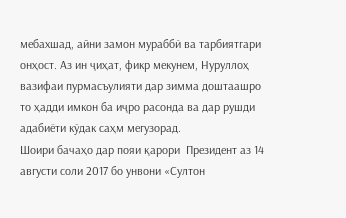мебахшад, айни замон мураббӣ ва тарбиятгари онҳост. Аз ин ҷиҳат, фикр мекунем, Нуруллоҳ вазифаи пурмасъулияти дар зимма доштаашро то ҳадди имкон ба иҷро расонда ва дар рушди адабиёти кӯдак саҳм мегузорад.
Шоири бачаҳо дар пояи қарори  Президент аз 14 августи соли 2017 бо унвони «Султон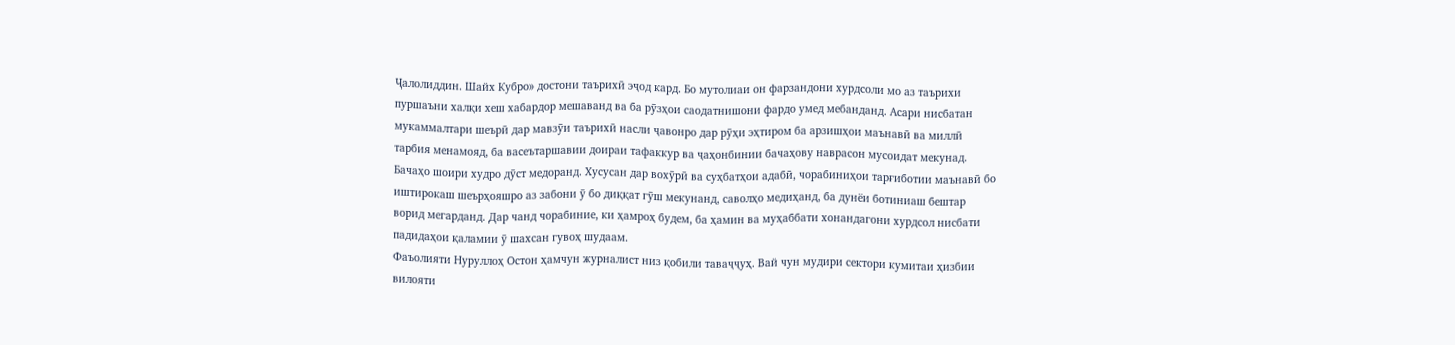Ҷалолиддин. Шайх Кубро» достони таърихӣ эҷод кард. Бо мутолиаи он фарзандони хурдсоли мо аз таърихи пуршаъни халқи хеш хабардор мешаванд ва ба рӯзҳои саодатнишони фардо умед мебанданд. Асари нисбатан мукаммалтари шеърӣ дар мавзӯи таърихӣ насли ҷавонро дар рӯҳи эҳтиром ба арзишҳои маънавӣ ва миллӣ тарбия менамояд, ба васеътаршавии доираи тафаккур ва ҷаҳонбинии бачаҳову наврасон мусоидат мекунад.
Бачаҳо шоири худро дӯст медоранд. Хусусан дар вохӯрӣ ва суҳбатҳои адабӣ, чорабиниҳои тарғиботии маънавӣ бо иштирокаш шеърҳояшро аз забони ӯ бо диққат гӯш мекунанд, саволҳо медиҳанд, ба дунёи ботиниаш бештар ворид мегарданд. Дар чанд чорабиние, ки ҳамроҳ будем, ба ҳамин ва муҳаббати хонандагони хурдсол нисбати падидаҳои қаламии ӯ шахсан гувоҳ шудаам.
Фаъолияти Нуруллоҳ Остон ҳамчун журналист низ қобили таваҷҷуҳ. Вай чун мудири сектори кумитаи ҳизбии вилояти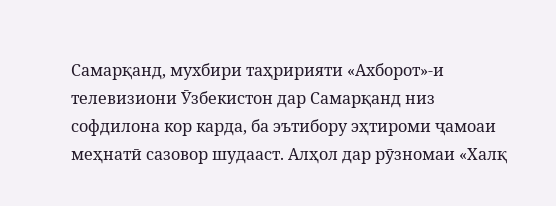Самарқанд, мухбири таҳририяти «Ахборот»-и телевизиони Ӯзбекистон дар Самарқанд низ софдилона кор карда, ба эътибору эҳтироми ҷамоаи меҳнатӣ сазовор шудааст. Алҳол дар рӯзномаи «Халқ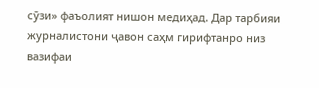сӯзи» фаъолият нишон медиҳад. Дар тарбияи журналистони ҷавон саҳм гирифтанро низ вазифаи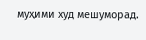муҳими худ мешуморад.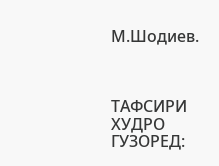М.Шодиев.



ТАФСИРИ ХУДРО ГУЗОРЕД: